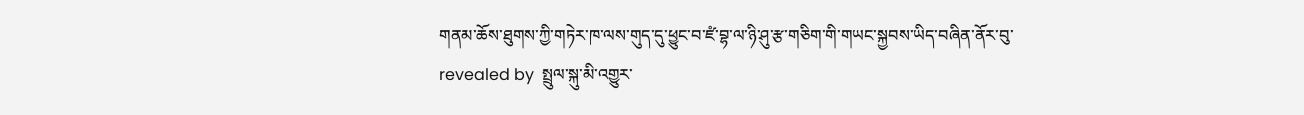གནམ་ཆོས་ཐུགས་ཀྱི་གཏེར་ཁ་ལས་གུད་དུ་ཕྱུང་བ་ཛཾ་བྷ་ལ་ཉི་ཤུ་རྩ་གཅིག་གི་གཡང་སྐྱབས་ཡིད་བཞིན་ནོར་བུ་
revealed by  སྤྲུལ་སྐུ་མི་འགྱུར་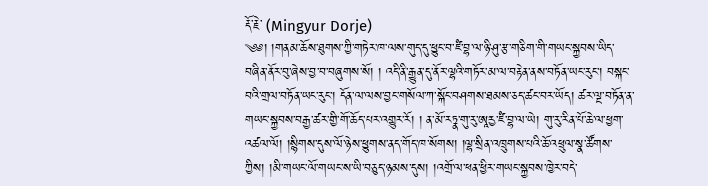རྡོ་རྗེ་ (Mingyur Dorje)
༄༅། །གནམ་ཆོས་ཐུགས་ཀྱི་གཏེར་ཁ་ལས་གུད་དུ་ཕྱུང་བ་ཛཾ་བྷ་ལ་ཉི་ཤུ་རྩ་གཅིག་གི་གཡང་སྐྱབས་ཡིད་བཞིན་ནོར་བུ་ཞེས་བྱ་བ་བཞུགས་སོ། ། འདི་ནི་རྒྱུན་དུ་ནོར་ལྷའི་གཏོར་མ་ལ་བརྟེན་ནས་བཏོན་ཡང་རུང་། བསྐང་བའི་གྲལ་བཏོན་ཡང་རུང་། དོན་ལ་ལས་བྱང་གསོལ་ཀ་སྐོང་བཤགས་ཐམས་ཅད་ཚང་བར་ཡོད། ཚར་ལྔ་བཏོན་ན་གཡང་སྐྱབས་བརྒྱ་ཚར་གྱི་གོ་ཆོད་པར་འགྱུར་རོ། ། ན་མོ་རཏྣ་གུ་རུ་ཨཱརྱ་ཛཾ་བྷ་ལ་ཡེ། གུ་རུ་རིན་པོ་ཆེ་ལ་ཕྱག་འཚལ་ལོ། །སྙིགས་དུས་ལོ་ཉེས་ཕྱུགས་ནད་གོད་ཁ་སོགས། །ལྷ་སྲིན་འཁྲུགས་པའི་ཆོ་འཕྲུལ་སྣ་ཚོགས་ཀྱིས། །མི་གཡང་ལོ་གཡང་ས་ཡི་བཅུད་ཉམས་དུས། །འགྲོ་ལ་ཕན་ཕྱིར་གཡང་སྐྱབས་ཁྱེར་བདེ་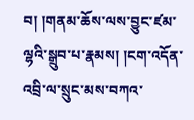བ། །གནམ་ཆོས་ལས་བྱུང་ཛམ་ལྷའི་སྒྲུབ་པ་རྣམས། །ངག་འདོན་འབྲི་ལ་སྲུང་མས་བཀའ་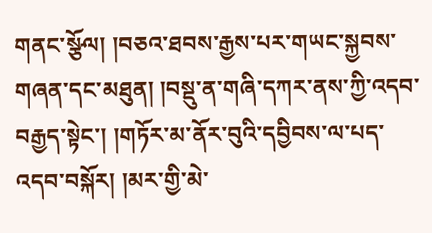གནང་སྩོལ། །བཅའ་ཐབས་རྒྱས་པར་གཡང་སྐྱབས་གཞན་དང་མཐུན། །བསྡུ་ན་གཞི་དཀར་ནས་ཀྱི་འདབ་བརྒྱད་སྟེང་། །གཏོར་མ་ནོར་བུའི་དབྱིབས་ལ་པད་འདབ་བསྐོར། །མར་གྱི་མེ་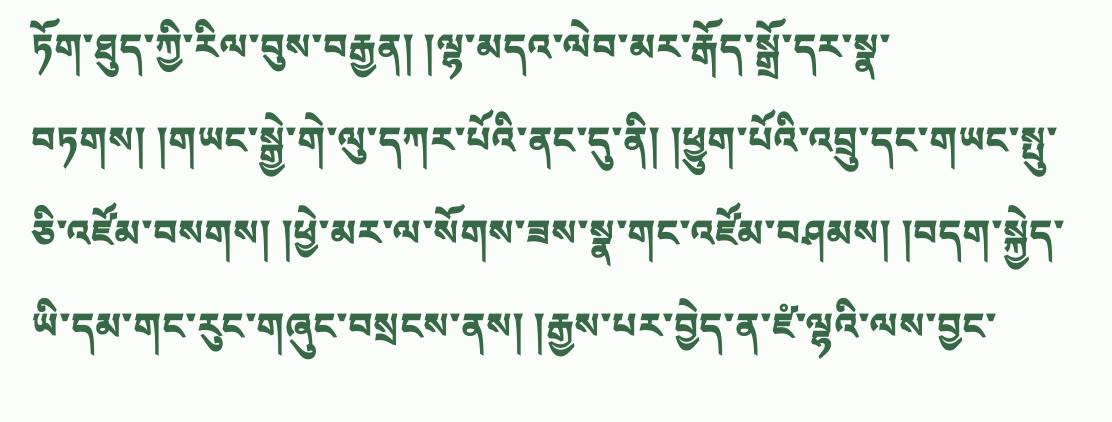ཏོག་ཐུད་ཀྱི་རིལ་བུས་བརྒྱན། །ལྷ་མདའ་ལེབ་མར་རྒོད་སྒྲོ་དར་སྣ་བཏགས། །གཡང་སྒྱེ་གེ་ལུ་དཀར་པོའི་ནང་དུ་ནི། །ཕྱུག་པོའི་འབྲུ་དང་གཡང་སྤུ་ཅི་འཛོམ་བསགས། །ཕྱེ་མར་ལ་སོགས་ཟས་སྣ་གང་འཛོམ་བཤམས། །བདག་སྐྱེད་ཡི་དམ་གང་རུང་གཞུང་བསྲངས་ནས། །རྒྱས་པར་བྱེད་ན་ཛཾ་ལྷའི་ལས་བྱང་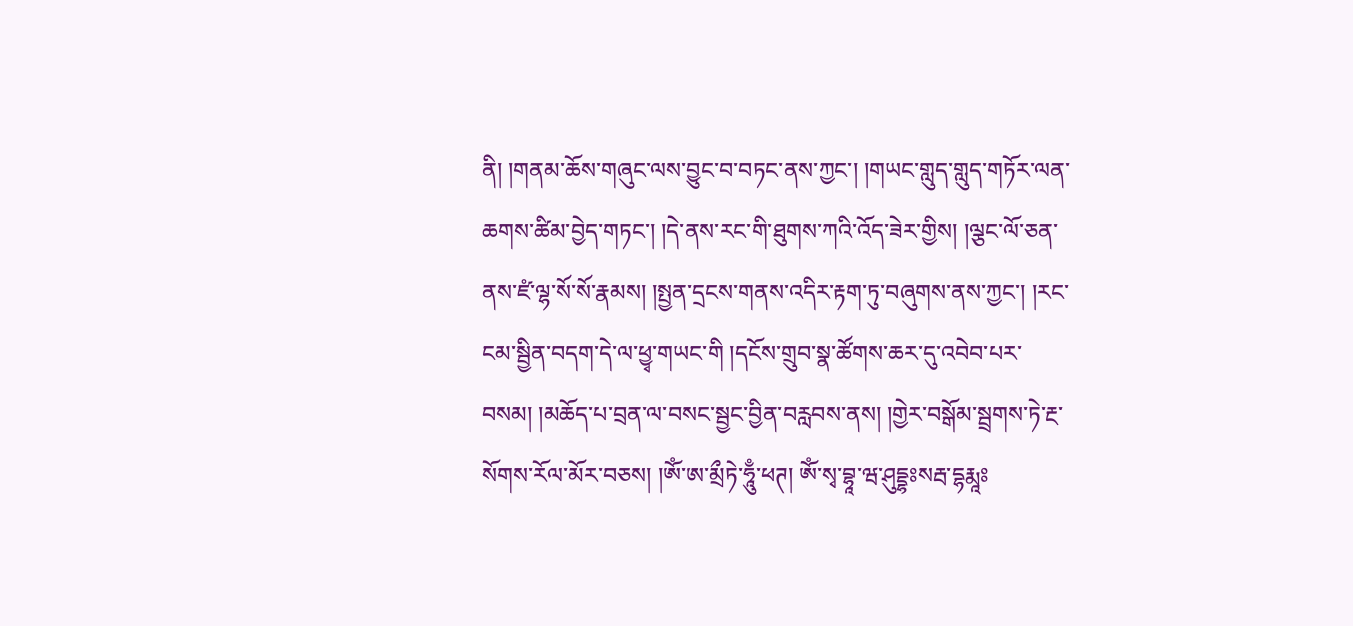ནི། །གནམ་ཆོས་གཞུང་ལས་བྱུང་བ་བཏང་ནས་ཀྱང་། །གཡང་གླུད་གླུད་གཏོར་ལན་ཆགས་ཚིམ་བྱེད་གཏང་། །དེ་ནས་རང་གི་ཐུགས་ཀའི་འོད་ཟེར་གྱིས། །ལྕང་ལོ་ཅན་ནས་ཛཾ་ལྷ་སོ་སོ་རྣམས། །སྤྱན་དྲངས་གནས་འདིར་རྟག་ཏུ་བཞུགས་ནས་ཀྱང་། །རང་ངམ་སྦྱིན་བདག་དེ་ལ་ཕྱྭ་གཡང་གི །དངོས་གྲུབ་སྣ་ཚོགས་ཆར་དུ་འབེབ་པར་བསམ། །མཆོད་པ་བྲན་ལ་བསང་སྦྱང་བྱིན་བརླབས་ནས། །གྱེར་བསྒོམ་སྦྲགས་ཏེ་རྔ་སོགས་རོལ་མོར་བཅས། །ཨོཾ་ཨ་མྲྀཏེ་ཧཱུྃ་ཕཊ། ཨོཾ་སྭ་བྷཱ་ཝ་ཤུདྡྷཿསརྦ་དྷརྨཱཿ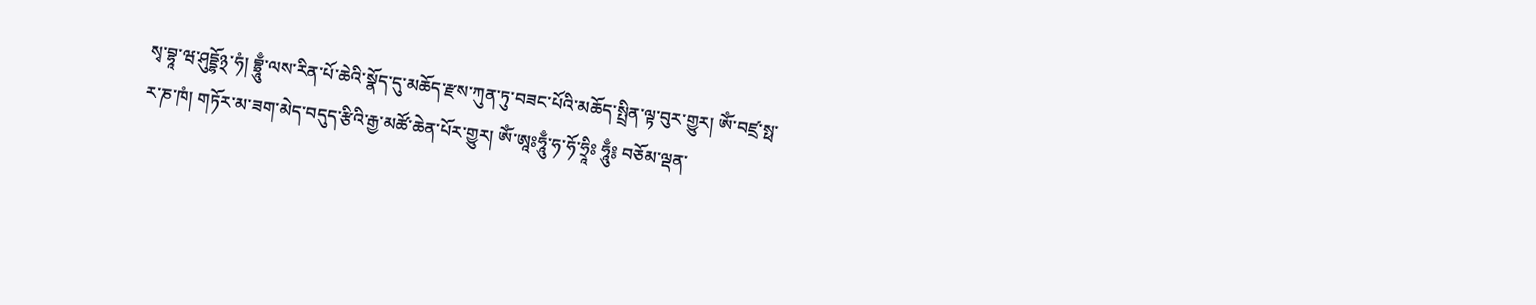སྭ་བྷཱ་ཝ་ཤུདྡྷོ྅་ཧཾ། བྷྲཱུྃ་ལས་རིན་པོ་ཆེའི་སྣོད་དུ་མཆོད་རྫས་ཀུན་ཏུ་བཟང་པོའི་མཆོད་སྤྲིན་ལྟ་བུར་གྱུར། ཨོཾ་བཛྲ་སྥ་ར་ཎ་ཁཾ། གཏོར་མ་ཟག་མེད་བདུད་རྩིའི་རྒྱ་མཚོ་ཆེན་པོར་གྱུར། ཨོཾ་ཨཱཿཧཱུྃ་ཧ་ཧོ་ཧྲཱིཿ ཧཱུྃ༔ བཅོམ་ལྡན་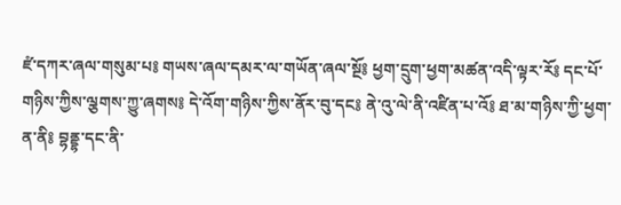ཛཾ་དཀར་ཞལ་གསུམ་པ༔ གཡས་ཞལ་དམར་ལ་གཡོན་ཞལ་སྔོ༔ ཕྱག་དྲུག་ཕྱག་མཚན་འདི་ལྟར་རོ༔ དང་པོ་གཉིས་ཀྱིས་ལྕགས་ཀྱུ་ཞགས༔ དེ་འོག་གཉིས་ཀྱིས་ནོར་བུ་དང༔ ནེ་འུ་ལེ་ནི་འཛིན་པ་འོ༔ ཐ་མ་གཉིས་ཀྱི་ཕྱག་ན་ནི༔ བྷནྡྷ་དང་ནི་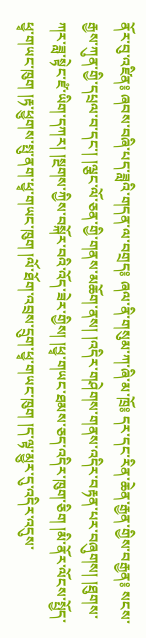ནོར་བུ་འཛིན༔ ཞབས་བཞི་པད་ཟླའི་གདན་ལ་བགྲད༔ ཞལ་ནི་གསུམ་ཀ་ཞི་མ་ཁྲོ༔ དར་དང་རིན་ཆེན་རྒྱན་གྱིས་བརྒྱན༔ སངས་རྒྱས་ཀུན་གྱི་དཔྲལ་བ་དང་། །ལྕང་ལོ་ཅན་གྱི་གནས་མཆོག་ནས། །འདིར་གཤེགས་གནས་འདིར་བརྟན་པར་བཞུགས། །ཐུགས་ཀར་ཟླ་སྟེང་ཛཾ་ཡིག་དཀར། །སྔགས་ཀྱིས་བསྐོར་བའི་འོད་ཟེར་གྱིས། །ཕྱྭ་གཡང་ཐམས་ཅད་འདིར་ཁུག་ཅིག །མི་ནོར་ལོངས་སྤྱོད་ཕྱྭ་གཡང་ཁུག །རྟ་ཕྱུགས་སྤུ་ནག་ཕྱྭ་གཡང་ཁུག །ལོ་ཐོག་འབྲས་དྲུག་ཕྱྭ་གཡང་ཁུག །ད་ལྟ་མྱུར་དུ་འདིར་འདུས་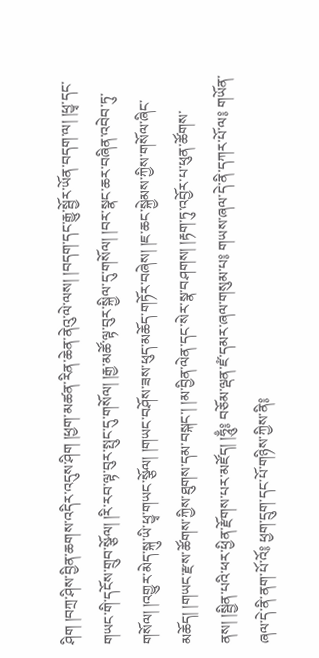ཤིག །བཀྲ་ཤིས་བྱིན་ཆགས་འདིར་འདུས་ཤིག །ཕྱག་མཚན་རིན་ཆེན་ནེའུ་ལེ་ལས། །བདག་དང་རྒྱུ་སྦྱོར་ཡོན་བདག་ལ། །ཕྱྭ་དང་གཡང་གི་དངོས་གྲུབ་སྩོལ། །རི་རབ་ལྟ་བུར་སྤུང་དུ་གསོལ། །རྒྱ་མཚོ་ལྟ་བུར་སྐྱིལ་དུ་གསོལ། །བར་སྣང་ཆར་བཞིན་འབེབ་ཏུ་གསོལ། །འགྱུར་མེད་སྐུ་ཡི་ཕྱྭ་གཡང་སྩོལ། །གཡང་བཤོས་ཟས་ཕུད་མཆོད་གཏོར་བཞེས། །ཇ་ཆང་སྐྱེམས་ཀྱིས་གསོལ་ཞིང་མཆོད། །གཡང་རྫས་ཚོགས་ཀྱིས་ཐུགས་དམ་བསྐང་། །མ་བྱིན་ལེན་དང་སེར་སྣ་བཤགས། །རྟག་ཏུ་འབྱོར་པ་ཕུན་ཚོགས་ནས། །སྦྱིན་པའི་ཕར་ཕྱིན་རྫོགས་པར་མཛོད། །ཧཱུྃ༔ བཅོམ་ལྡན་ཛཾ་དམར་ཞལ་གསུམ་པ༔ གཡས་ཞལ་དེ་ནི་དཀར་པོ་ལ༔ གཡོན་ཞལ་དེ་ནི་ནག་པོ་འོ༔ ཕྱག་དྲུག་དང་པོ་གཉིས་ཀྱིས་ནི༔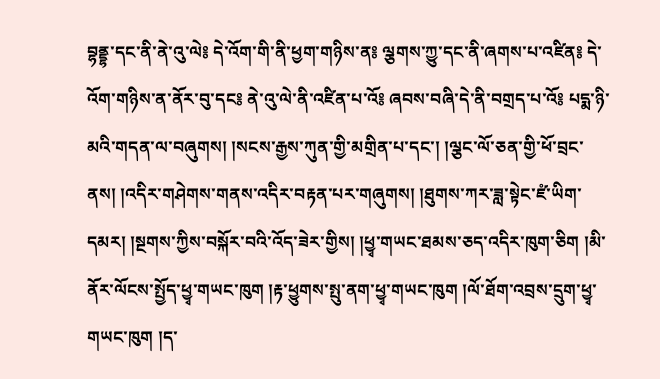བྷནྡྷ་དང་ནི་ནེ་འུ་ལེ༔ དེ་འོག་གི་ནི་ཕྱག་གཉིས་ན༔ ལྕགས་ཀྱུ་དང་ནི་ཞགས་པ་འཛིན༔ དེ་འོག་གཉིས་ན་ནོར་བུ་དང༔ ནེ་འུ་ལེ་ནི་འཛིན་པ་འོ༔ ཞབས་བཞི་དེ་ནི་བགྲད་པ་འོ༔ པདྨ་ཉི་མའི་གདན་ལ་བཞུགས། །སངས་རྒྱས་ཀུན་གྱི་མགྲིན་པ་དང་། །ལྕང་ལོ་ཅན་གྱི་ཕོ་བྲང་ནས། །འདིར་གཤེགས་གནས་འདིར་བརྟན་པར་གཞུགས། །ཐུགས་ཀར་ཟླ་སྟེང་ཛཾ་ཡིག་དམར། །སྔགས་ཀྱིས་བསྐོར་བའི་འོད་ཟེར་གྱིས། །ཕྱྭ་གཡང་ཐམས་ཅད་འདིར་ཁུག་ཅིག །མི་ནོར་ལོངས་སྤྱོད་ཕྱྭ་གཡང་ཁུག །རྟ་ཕྱུགས་སྤུ་ནག་ཕྱྭ་གཡང་ཁུག །ལོ་ཐོག་འབྲས་དྲུག་ཕྱྭ་གཡང་ཁུག །ད་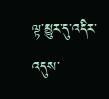ལྟ་མྱུར་དུ་འདིར་འདུས་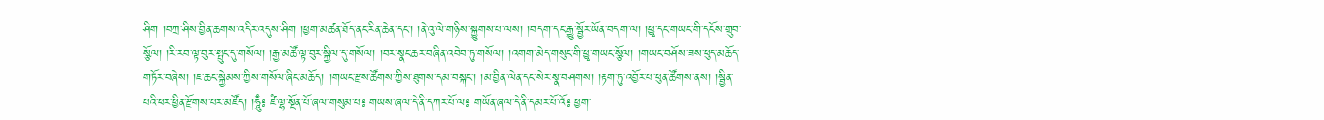ཤིག །བཀྲ་ཤིས་བྱིན་ཆགས་འདིར་འདུས་ཤིག །ཕྱག་མཚན་ཐོད་ནང་རིན་ཆེན་དང་། །ནེ་འུ་ལེ་གཉིས་སྐྱུགས་པ་ལས། །བདག་དང་རྒྱུ་སྦྱོར་ཡོན་བདག་ལ། །ཕྱྭ་དང་གཡང་གི་དངོས་གྲུབ་སྩོལ། །རི་རབ་ལྟ་བུར་སྤུང་དུ་གསོལ། །རྒྱ་མཚོ་ལྟ་བུར་སྐྱིལ་དུ་གསོལ། །བར་སྣང་ཆར་བཞིན་འབེབ་ཏུ་གསོལ། །འགག་མེད་གསུང་གི་ཕྱྭ་གཡང་སྩོལ། །གཡང་བཤོས་ཟས་ཕུད་མཆོད་གཏོར་བཞེས། །ཇ་ཆང་སྐྱེམས་ཀྱིས་གསོལ་ཞིང་མཆོད། །གཡང་རྫས་ཚོགས་ཀྱིས་ཐུགས་དམ་བསྐང་། །མ་བྱིན་ལེན་དང་སེར་སྣ་བཤགས། །རྟག་ཏུ་འབྱོར་པ་ཕུན་ཚོགས་ནས། །སྦྱིན་པའི་ཕར་ཕྱིན་རྫོགས་པར་མཛོད། །ཧཱུྃ༔ ཛཾ་ལྷ་སྔོན་པོ་ཞལ་གསུམ་པ༔ གཡས་ཞལ་དེ་ནི་དཀར་པོ་ལ༔ གཡོན་ཞལ་དེ་ནི་དམར་པོ་འོ༔ ཕྱག་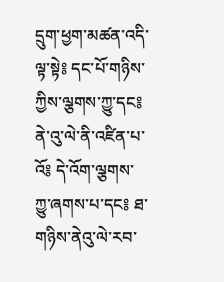དྲུག་ཕྱག་མཚན་འདི་ལྟ་སྟེ༔ དང་པོ་གཉིས་ཀྱིས་ལྕགས་ཀྱུ་དང༔ ནེ་འུ་ལེ་ནི་འཛིན་པ་འོ༔ དེ་འོག་ལྕགས་ཀྱུ་ཞགས་པ་དང༔ ཐ་གཉིས་ནེའུ་ལེ་རབ་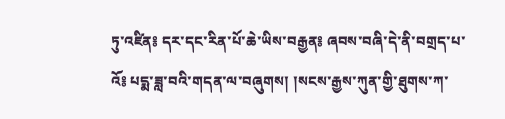ཏུ་འཛིན༔ དར་དང་རིན་པོ་ཆེ་ཡིས་བརྒྱན༔ ཞབས་བཞི་དེ་ནི་བགྲད་པ་འོ༔ པདྨ་ཟླ་བའི་གདན་ལ་བཞུགས། །སངས་རྒྱས་ཀུན་གྱི་ཐུགས་ཀ་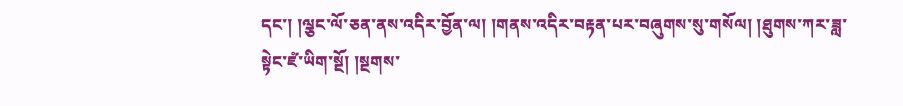དང་། །ལྕང་ལོ་ཅན་ནས་འདིར་བྱོན་ལ། །གནས་འདིར་བརྟན་པར་བཞུགས་སུ་གསོལ། །ཐུགས་ཀར་ཟླ་སྟེང་ཛཾ་ཡིག་སྔོ། །སྔགས་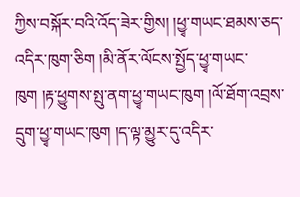ཀྱིས་བསྐོར་བའི་འོད་ཟེར་གྱིས། །ཕྱྭ་གཡང་ཐམས་ཅད་འདིར་ཁུག་ཅིག །མི་ནོར་ལོངས་སྤྱོད་ཕྱྭ་གཡང་ཁུག །རྟ་ཕྱུགས་སྤུ་ནག་ཕྱྭ་གཡང་ཁུག །ལོ་ཐོག་འབྲས་དྲུག་ཕྱྭ་གཡང་ཁུག །ད་ལྟ་མྱུར་དུ་འདིར་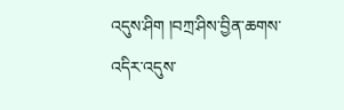འདུས་ཤིག །བཀྲ་ཤིས་བྱིན་ཆགས་འདིར་འདུས་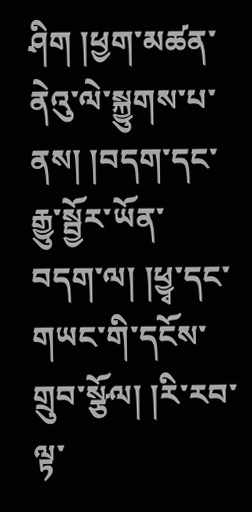ཤིག །ཕྱག་མཚན་ནེའུ་ལེ་སྐྱུགས་པ་ནས། །བདག་དང་རྒྱུ་སྦྱོར་ཡོན་བདག་ལ། །ཕྱྭ་དང་གཡང་གི་དངོས་གྲུབ་སྩོལ། །རི་རབ་ལྟ་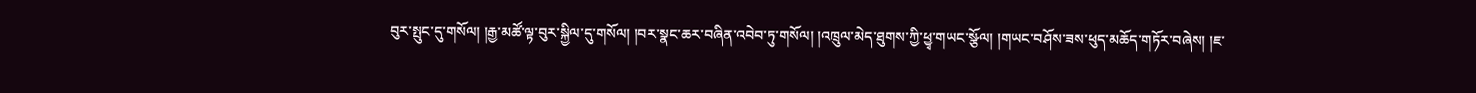བུར་སྤུང་དུ་གསོལ། །རྒྱ་མཚོ་ལྟ་བུར་སྐྱིལ་དུ་གསོལ། །བར་སྣང་ཆར་བཞིན་འབེབ་ཏུ་གསོལ། །འཁྲུལ་མེད་ཐུགས་ཀྱི་ཕྱྭ་གཡང་སྩོལ། །གཡང་བཤོས་ཟས་ཕུད་མཆོད་གཏོར་བཞེས། །ཇ་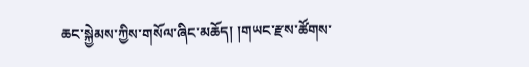ཆང་སྐྱེམས་ཀྱིས་གསོལ་ཞིང་མཆོད། །གཡང་རྫས་ཚོགས་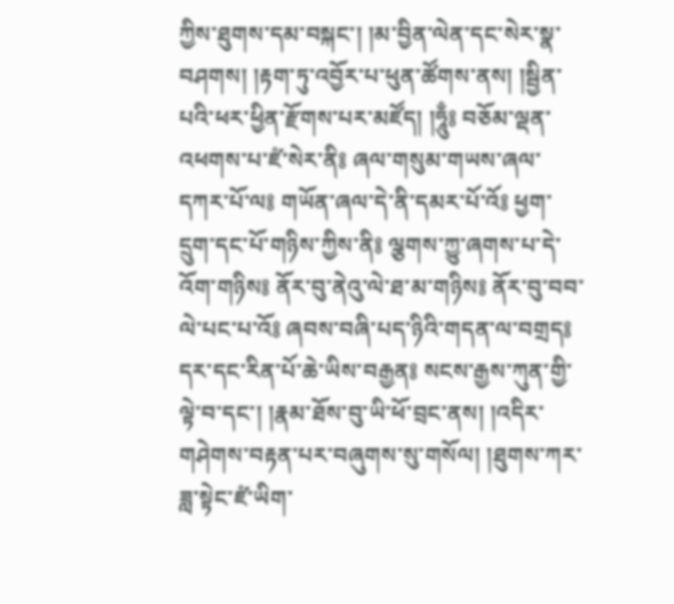ཀྱིས་ཐུགས་དམ་བསྐང་། །མ་བྱིན་ལེན་དང་སེར་སྣ་བཤགས། །རྟག་ཏུ་འབྱོར་པ་ཕུན་ཚོགས་ནས། །སྦྱིན་པའི་ཕར་ཕྱིན་རྫོགས་པར་མཛོད། །ཧཱུྃ༔ བཅོམ་ལྡན་འཕགས་པ་ཛཾ་སེར་ནི༔ ཞལ་གསུམ་གཡས་ཞལ་དཀར་པོ་ལ༔ གཡོན་ཞལ་དེ་ནི་དམར་པོ་འོ༔ ཕྱག་དྲུག་དང་པོ་གཉིས་ཀྱིས་ནི༔ ལྕགས་ཀྱུ་ཞགས་པ་དེ་འོག་གཉིས༔ ནོར་བུ་ནེའུ་ལེ་ཐ་མ་གཉིས༔ ནོར་བུ་བབ་ལེ་པང་པ་འོ༔ ཞབས་བཞི་པད་ཉིའི་གདན་ལ་བགྲད༔ དར་དང་རིན་པོ་ཆེ་ཡིས་བརྒྱན༔ སངས་རྒྱས་ཀུན་གྱི་ལྟེ་བ་དང་། །རྣམ་ཐོས་བུ་ཡི་ཕོ་བྲང་ནས། །འདིར་གཤེགས་བརྟན་པར་བཞུགས་སུ་གསོལ། །ཐུགས་ཀར་ཟླ་སྟེང་ཛཾ་ཡིག་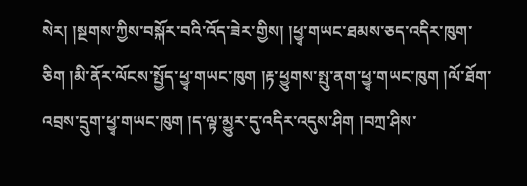སེར། །སྔགས་ཀྱིས་བསྐོར་བའི་འོད་ཟེར་གྱིས། །ཕྱྭ་གཡང་ཐམས་ཅད་འདིར་ཁུག་ཅིག །མི་ནོར་ལོངས་སྤྱོད་ཕྱྭ་གཡང་ཁུག །རྟ་ཕྱུགས་སྤུ་ནག་ཕྱྭ་གཡང་ཁུག །ལོ་ཐོག་འབྲས་དྲུག་ཕྱྭ་གཡང་ཁུག །ད་ལྟ་མྱུར་དུ་འདིར་འདུས་ཤིག །བཀྲ་ཤིས་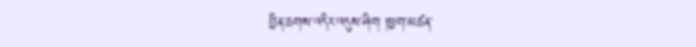བྱིན་ཆགས་འདིར་འདུས་ཤིག །ཕྱག་མཚན་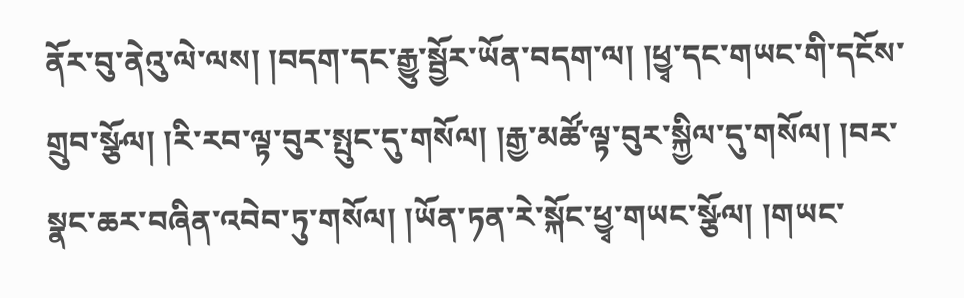ནོར་བུ་ནེའུ་ལེ་ལས། །བདག་དང་རྒྱུ་སྦྱོར་ཡོན་བདག་ལ། །ཕྱྭ་དང་གཡང་གི་དངོས་གྲུབ་སྩོལ། །རི་རབ་ལྟ་བུར་སྤུང་དུ་གསོལ། །རྒྱ་མཚོ་ལྟ་བུར་སྐྱིལ་དུ་གསོལ། །བར་སྣང་ཆར་བཞིན་འབེབ་ཏུ་གསོལ། །ཡོན་ཏན་རེ་སྐོང་ཕྱྭ་གཡང་སྩོལ། །གཡང་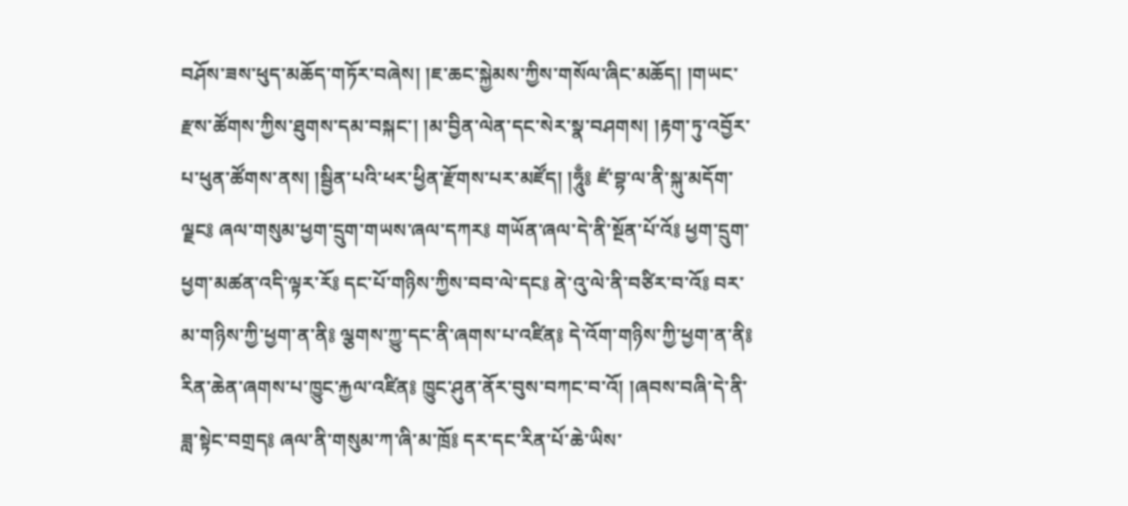བཤོས་ཟས་ཕུད་མཆོད་གཏོར་བཞེས། །ཇ་ཆང་སྐྱེམས་ཀྱིས་གསོལ་ཞིང་མཆོད། །གཡང་རྫས་ཚོགས་ཀྱིས་ཐུགས་དམ་བསྐང་། །མ་བྱིན་ལེན་དང་སེར་སྣ་བཤགས། །རྟག་ཏུ་འབྱོར་པ་ཕུན་ཚོགས་ནས། །སྦྱིན་པའི་ཕར་ཕྱིན་རྫོགས་པར་མཛོད། །ཧཱུྃ༔ ཛཾ་བྷ་ལ་ནི་སྐུ་མདོག་ལྗང༔ ཞལ་གསུམ་ཕྱག་དྲུག་གཡས་ཞལ་དཀར༔ གཡོན་ཞལ་དེ་ནི་སྔོན་པོ་འོ༔ ཕྱག་དྲུག་ཕྱག་མཚན་འདི་ལྟར་རོ༔ དང་པོ་གཉིས་ཀྱིས་བབ་ལེ་དང༔ ནེ་འུ་ལེ་ནི་བཙིར་བ་འོ༔ བར་མ་གཉིས་ཀྱི་ཕྱག་ན་ནི༔ ལྕགས་ཀྱུ་དང་ནི་ཞགས་པ་འཛིན༔ དེ་འོག་གཉིས་ཀྱི་ཕྱག་ན་ནི༔ རིན་ཆེན་ཞགས་པ་ཁྱུང་རྐྱལ་འཛིན༔ ཁྱུང་ཤུན་ནོར་བུས་བཀང་བ་འོ། །ཞབས་བཞི་དེ་ནི་ཟླ་སྟེང་བགྲད༔ ཞལ་ནི་གསུམ་ཀ་ཞི་མ་ཁྲོ༔ དར་དང་རིན་པོ་ཆེ་ཡིས་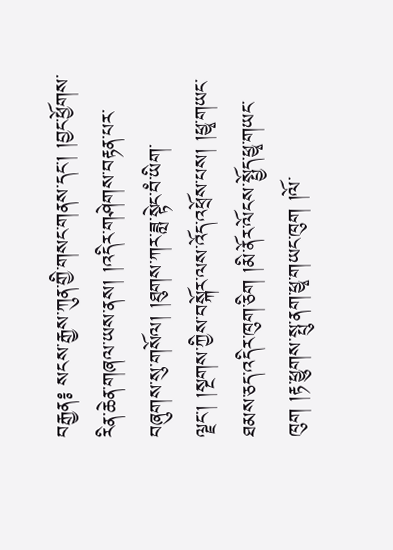བརྒྱན༔ སངས་རྒྱས་ཀུན་གྱི་གསང་གནས་དང་། །བྱང་ཕྱོགས་རིན་ཆེན་གཞལ་ཡས་ནས། །འདིར་གཤེགས་བརྟན་པར་བཞུགས་སུ་གསོལ། །ཐུགས་ཀར་ཟླ་སྟེང་བཾ་ཡིག་ལྗང་། །སྔགས་ཀྱིས་བསྐོར་ལས་འོད་འཕྲོས་པས། །ཕྱྭ་གཡང་ཐམས་ཅད་འདིར་ཁུག་ཅིག །མི་ནོར་ལོངས་སྤྱོད་ཕྱྭ་གཡང་ཁུག །རྟ་ཕྱུགས་སྤུ་ནག་ཕྱྭ་གཡང་ཁུག །ལོ་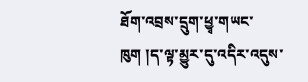ཐོག་འབྲས་དྲུག་ཕྱྭ་གཡང་ཁུག །ད་ལྟ་མྱུར་དུ་འདིར་འདུས་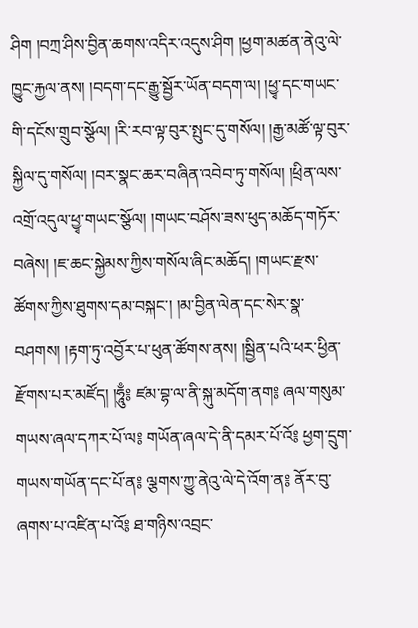ཤིག །བཀྲ་ཤིས་བྱིན་ཆགས་འདིར་འདུས་ཤིག །ཕྱག་མཚན་ནེའུ་ལེ་ཁྱུང་རྐྱལ་ནས། །བདག་དང་རྒྱུ་སྦྱོར་ཡོན་བདག་ལ། །ཕྱྭ་དང་གཡང་གི་དངོས་གྲུབ་སྩོལ། །རི་རབ་ལྟ་བུར་སྤུང་དུ་གསོལ། །རྒྱ་མཚོ་ལྟ་བུར་སྐྱིལ་དུ་གསོལ། །བར་སྣང་ཆར་བཞིན་འབེབ་ཏུ་གསོལ། །ཕྲིན་ལས་འགྲོ་འདུལ་ཕྱྭ་གཡང་སྩོལ། །གཡང་བཤོས་ཟས་ཕུད་མཆོད་གཏོར་བཞེས། །ཇ་ཆང་སྐྱེམས་ཀྱིས་གསོལ་ཞིང་མཆོད། །གཡང་རྫས་ཚོགས་ཀྱིས་ཐུགས་དམ་བསྐང་། །མ་བྱིན་ལེན་དང་སེར་སྣ་བཤགས། །རྟག་ཏུ་འབྱོར་པ་ཕུན་ཚོགས་ནས། །སྦྱིན་པའི་ཕར་ཕྱིན་རྫོགས་པར་མཛོད། །ཧཱུྃ༔ ཛམ་བྷ་ལ་ནི་སྐུ་མདོག་ནག༔ ཞལ་གསུམ་གཡས་ཞལ་དཀར་པོ་ལ༔ གཡོན་ཞལ་དེ་ནི་དམར་པོ་འོ༔ ཕྱག་དྲུག་གཡས་གཡོན་དང་པོ་ན༔ ལྕགས་ཀྱུ་ནེའུ་ལེ་དེ་འོག་ན༔ ནོར་བུ་ཞགས་པ་འཛིན་པ་འོ༔ ཐ་གཉིས་འབྲང་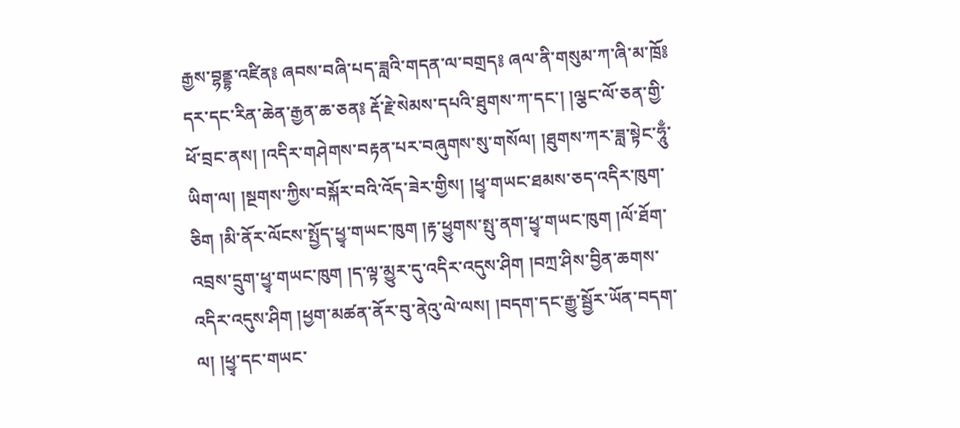རྒྱས་བྷནྡྷ་འཛིན༔ ཞབས་བཞི་པད་ཟླའི་གདན་ལ་བགྲད༔ ཞལ་ནི་གསུམ་ཀ་ཞི་མ་ཁྲོ༔ དར་དང་རིན་ཆེན་རྒྱན་ཆ་ཅན༔ རྡོ་རྗེ་སེམས་དཔའི་ཐུགས་ཀ་དང་། །ལྕང་ལོ་ཅན་གྱི་ཕོ་བྲང་ནས། །འདིར་གཤེགས་བརྟན་པར་བཞུགས་སུ་གསོལ། །ཐུགས་ཀར་ཟླ་སྟེང་ཧཱུྃ་ཡིག་ལ། །སྔགས་ཀྱིས་བསྐོར་བའི་འོད་ཟེར་གྱིས། །ཕྱྭ་གཡང་ཐམས་ཅད་འདིར་ཁུག་ཅིག །མི་ནོར་ལོངས་སྤྱོད་ཕྱྭ་གཡང་ཁུག །རྟ་ཕྱུགས་སྤུ་ནག་ཕྱྭ་གཡང་ཁུག །ལོ་ཐོག་འབྲས་དྲུག་ཕྱྭ་གཡང་ཁུག །ད་ལྟ་མྱུར་དུ་འདིར་འདུས་ཤིག །བཀྲ་ཤིས་བྱིན་ཆགས་འདིར་འདུས་ཤིག །ཕྱག་མཚན་ནོར་བུ་ནེའུ་ལེ་ལས། །བདག་དང་རྒྱུ་སྦྱོར་ཡོན་བདག་ལ། །ཕྱྭ་དང་གཡང་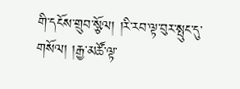གི་དངོས་གྲུབ་སྩོལ། །རི་རབ་ལྟ་བུར་སྤུང་དུ་གསོལ། །རྒྱ་མཚོ་ལྟ་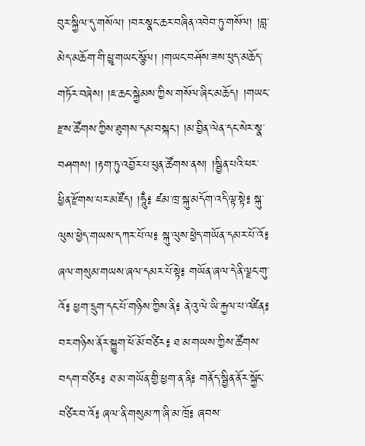བུར་སྐྱིལ་དུ་གསོལ། །བར་སྣང་ཆར་བཞིན་འབེབ་ཏུ་གསོལ། །བླ་མེད་མཆོག་གི་ཕྱྭ་གཡང་སྩོལ། །གཡང་བཤོས་ཟས་ཕུད་མཆོད་གཏོར་བཞེས། །ཇ་ཆང་སྐྱེམས་ཀྱིས་གསོལ་ཞིང་མཆོད། །གཡང་རྫས་ཚོགས་ཀྱིས་ཐུགས་དམ་བསྐང་། །མ་བྱིན་ལེན་དང་སེར་སྣ་བཤགས། །རྟག་ཏུ་འབྱོར་པ་ཕུན་ཚོགས་ནས། །སྦྱིན་པའི་ཕར་ཕྱིན་རྫོགས་པར་མཛོད། །ཧཱུྃ༔ ཛམ་ཁྲ་སྐུ་མདོག་འདི་ལྟ་སྟེ༔ སྐུ་ལུས་ཕྱེད་གཡས་དཀར་པོ་ལ༔ སྐུ་ལུས་ཕྱེད་གཡོན་དམར་པོ་འོ༔ ཞལ་གསུམ་གཡས་ཞལ་དམར་པོ་སྟེ༔ གཡོན་ཞལ་དེ་ནི་ལྗང་གུ་འོ༔ ཕྱག་དྲུག་དང་པོ་གཉིས་ཀྱིས་ནི༔ ནེ་འུ་ལེ་ཡི་རྐྱལ་པ་འཛིན༔ བར་གཉིས་ནོར་སྐྱུག་ཕོ་མོ་བཙིར༔ ཐ་མ་གཡས་ཀྱིས་ཚོགས་བདག་བཙིར༔ ཐ་མ་གཡོན་གྱི་ཕྱག་ན་ནི༔ གནོད་སྦྱིན་ནོར་སྐྱོང་བཙིར་བ་འོ༔ ཞལ་ནི་གསུམ་ཀ་ཞི་མ་ཁྲོ༔ ཞབས་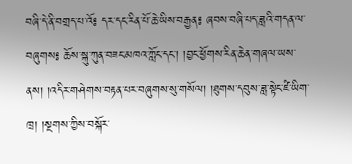བཞི་དེ་ནི་བགྲད་པ་འོ༔ དར་དང་རིན་པོ་ཆེ་ཡིས་བརྒྱན༔ ཞབས་བཞི་པད་ཟླའི་གདན་ལ་བཞུགས༔ ཆོས་སྐུ་ཀུན་བཟང་མཁའ་ཀློང་དང་། །བྱང་ཕྱོགས་རིན་ཆེན་གཞལ་ཡས་ནས། །འདིར་གཤེགས་བརྟན་པར་བཞུགས་སུ་གསོལ། །ཐུགས་དབུས་ཟླ་སྟེང་ཛཾ་ཡིག་ཁྲ། །སྔགས་ཀྱིས་བསྐོར་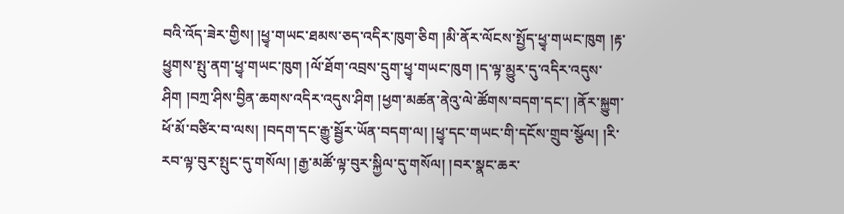བའི་འོད་ཟེར་གྱིས། །ཕྱྭ་གཡང་ཐམས་ཅད་འདིར་ཁུག་ཅིག །མི་ནོར་ལོངས་སྤྱོད་ཕྱྭ་གཡང་ཁུག །རྟ་ཕྱུགས་སྤུ་ནག་ཕྱྭ་གཡང་ཁུག །ལོ་ཐོག་འབྲས་དྲུག་ཕྱྭ་གཡང་ཁུག །ད་ལྟ་མྱུར་དུ་འདིར་འདུས་ཤིག །བཀྲ་ཤིས་བྱིན་ཆགས་འདིར་འདུས་ཤིག །ཕྱག་མཚན་ནེའུ་ལེ་ཚོགས་བདག་དང་། །ནོར་སྐྱུག་ཕོ་མོ་བཙིར་བ་ལས། །བདག་དང་རྒྱུ་སྦྱོར་ཡོན་བདག་ལ། །ཕྱྭ་དང་གཡང་གི་དངོས་གྲུབ་སྩོལ། །རི་རབ་ལྟ་བུར་སྤུང་དུ་གསོལ། །རྒྱ་མཚོ་ལྟ་བུར་སྐྱིལ་དུ་གསོལ། །བར་སྣང་ཆར་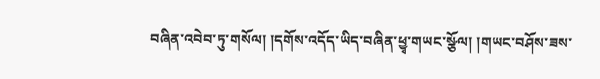བཞིན་འབེབ་ཏུ་གསོལ། །དགོས་འདོད་ཡིད་བཞིན་ཕྱྭ་གཡང་སྩོལ། །གཡང་བཤོས་ཟས་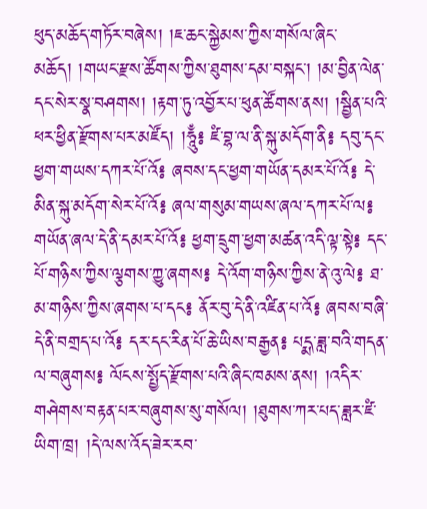ཕུད་མཆོད་གཏོར་བཞེས། །ཇ་ཆང་སྐྱེམས་ཀྱིས་གསོལ་ཞིང་མཆོད། །གཡང་རྫས་ཚོགས་ཀྱིས་ཐུགས་དམ་བསྐང་། །མ་བྱིན་ལེན་དང་སེར་སྣ་བཤགས། །རྟག་ཏུ་འབྱོར་པ་ཕུན་ཚོགས་ནས། །སྦྱིན་པའི་ཕར་ཕྱིན་རྫོགས་པར་མཛོད། །ཧཱུྃ༔ ཛཾ་བྷ་ལ་ནི་སྐུ་མདོག་ནི༔ དབུ་དང་ཕྱག་གཡས་དཀར་པོ་འོ༔ ཞབས་དང་ཕྱག་གཡོན་དམར་པོ་འོ༔ དེ་མིན་སྐུ་མདོག་སེར་པོ་འོ༔ ཞལ་གསུམ་གཡས་ཞལ་དཀར་པོ་ལ༔ གཡོན་ཞལ་དེ་ནི་དམར་པོ་འོ༔ ཕྱག་དྲུག་ཕྱག་མཚན་འདི་ལྟ་སྟེ༔ དང་པོ་གཉིས་ཀྱིས་ལྕགས་ཀྱུ་ཞགས༔ དེ་འོག་གཉིས་ཀྱིས་ནེ་འུ་ལེ༔ ཐ་མ་གཉིས་ཀྱིས་ཞགས་པ་དང༔ ནོར་བུ་དེ་ནི་འཛིན་པ་འོ༔ ཞབས་བཞི་དེ་ནི་བགྲད་པ་འོ༔ དར་དང་རིན་པོ་ཆེ་ཡིས་བརྒྱན༔ པདྨ་ཟླ་བའི་གདན་ལ་བཞུགས༔ ལོངས་སྤྱོད་རྫོགས་པའི་ཞིང་ཁམས་ནས། །འདིར་གཤེགས་བརྟན་པར་བཞུགས་སུ་གསོལ། །ཐུགས་ཀར་པད་ཟླར་ཛཾ་ཡིག་ཁྲ། །དེ་ལས་འོད་ཟེར་རབ་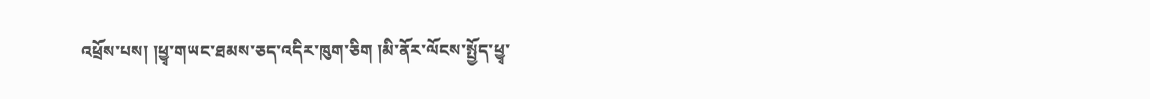འཕྲོས་པས། །ཕྱྭ་གཡང་ཐམས་ཅད་འདིར་ཁུག་ཅིག །མི་ནོར་ལོངས་སྤྱོད་ཕྱྭ་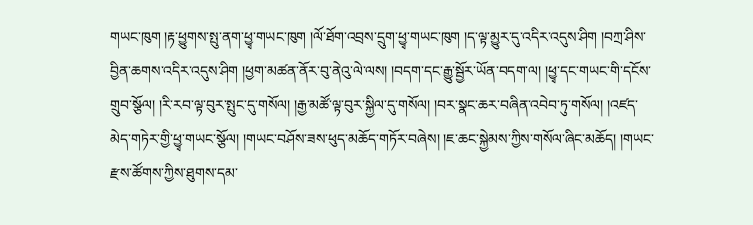གཡང་ཁུག །རྟ་ཕྱུགས་སྤུ་ནག་ཕྱྭ་གཡང་ཁུག །ལོ་ཐོག་འབྲས་དྲུག་ཕྱྭ་གཡང་ཁུག །ད་ལྟ་མྱུར་དུ་འདིར་འདུས་ཤིག །བཀྲ་ཤིས་བྱིན་ཆགས་འདིར་འདུས་ཤིག །ཕྱག་མཚན་ནོར་བུ་ནེའུ་ལེ་ལས། །བདག་དང་རྒྱུ་སྦྱོར་ཡོན་བདག་ལ། །ཕྱྭ་དང་གཡང་གི་དངོས་གྲུབ་སྩོལ། །རི་རབ་ལྟ་བུར་སྤུང་དུ་གསོལ། །རྒྱ་མཚོ་ལྟ་བུར་སྐྱིལ་དུ་གསོལ། །བར་སྣང་ཆར་བཞིན་འབེབ་ཏུ་གསོལ། །འཛད་མེད་གཏེར་གྱི་ཕྱྭ་གཡང་སྩོལ། །གཡང་བཤོས་ཟས་ཕུད་མཆོད་གཏོར་བཞེས། །ཇ་ཆང་སྐྱེམས་ཀྱིས་གསོལ་ཞིང་མཆོད། །གཡང་རྫས་ཚོགས་ཀྱིས་ཐུགས་དམ་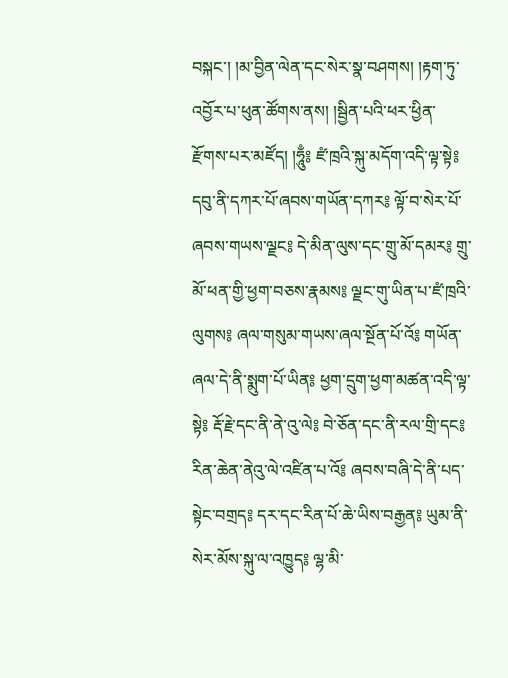བསྐང་། །མ་བྱིན་ལེན་དང་སེར་སྣ་བཤགས། །རྟག་ཏུ་འབྱོར་པ་ཕུན་ཚོགས་ནས། །སྦྱིན་པའི་ཕར་ཕྱིན་རྫོགས་པར་མཛོད། །ཧཱུྃ༔ ཛཾ་ཁྲའི་སྐུ་མདོག་འདི་ལྟ་སྟེ༔ དབུ་ནི་དཀར་པོ་ཞབས་གཡོན་དཀར༔ ལྟོ་བ་སེར་པོ་ཞབས་གཡས་ལྗང༔ དེ་མིན་ལུས་དང་གྲུ་མོ་དམར༔ གྲུ་མོ་ཕན་གྱི་ཕྱག་བཅས་རྣམས༔ ལྗང་གུ་ཡིན་པ་ཛཾ་ཁྲའི་ལུགས༔ ཞལ་གསུམ་གཡས་ཞལ་སྔོན་པོ་འོ༔ གཡོན་ཞལ་དེ་ནི་སྨུག་པོ་ཡིན༔ ཕྱག་དྲུག་ཕྱག་མཚན་འདི་ལྟ་སྟེ༔ རྡོ་རྗེ་དང་ནི་ནེ་འུ་ལེ༔ བེ་ཅོན་དང་ནི་རལ་གྲི་དང༔ རིན་ཆེན་ནེའུ་ལེ་འཛིན་པ་འོ༔ ཞབས་བཞི་དེ་ནི་པད་སྟེང་བགྲད༔ དར་དང་རིན་པོ་ཆེ་ཡིས་བརྒྱན༔ ཡུམ་ནི་སེར་མོས་སྐུ་ལ་འཁྱུད༔ ལྷ་མི་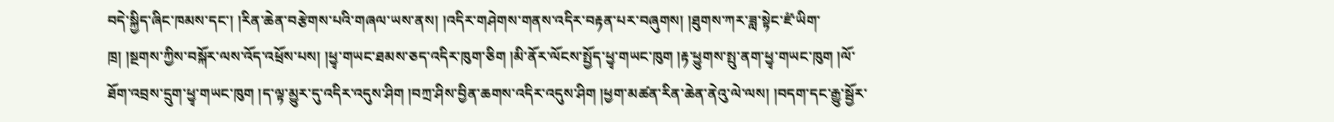བདེ་སྐྱིད་ཞིང་ཁམས་དང་། །རིན་ཆེན་བརྩེགས་པའི་གཞལ་ཡས་ནས། །འདིར་གཤེགས་གནས་འདིར་བརྟན་པར་བཞུགས། །ཐུགས་ཀར་ཟླ་སྟེང་ཛཾ་ཡིག་ཁྲ། །སྔགས་ཀྱིས་བསྐོར་ལས་འོད་འཕྲོས་པས། །ཕྱྭ་གཡང་ཐམས་ཅད་འདིར་ཁུག་ཅིག །མི་ནོར་ལོངས་སྤྱོད་ཕྱྭ་གཡང་ཁུག །རྟ་ཕྱུགས་སྤུ་ནག་ཕྱྭ་གཡང་ཁུག །ལོ་ཐོག་འབྲས་དྲུག་ཕྱྭ་གཡང་ཁུག །ད་ལྟ་མྱུར་དུ་འདིར་འདུས་ཤིག །བཀྲ་ཤིས་བྱིན་ཆགས་འདིར་འདུས་ཤིག །ཕྱག་མཚན་རིན་ཆེན་ནེའུ་ལེ་ལས། །བདག་དང་རྒྱུ་སྦྱོར་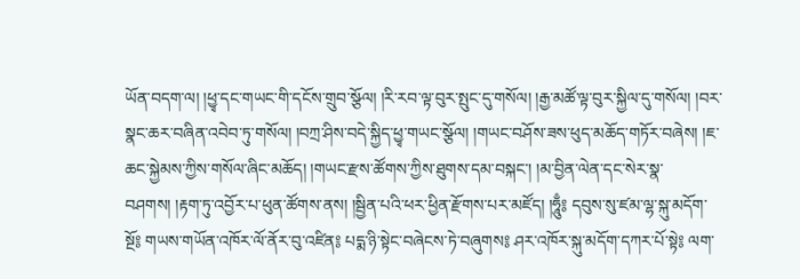ཡོན་བདག་ལ། །ཕྱྭ་དང་གཡང་གི་དངོས་གྲུབ་སྩོལ། །རི་རབ་ལྟ་བུར་སྤུང་དུ་གསོལ། །རྒྱ་མཚོ་ལྟ་བུར་སྐྱིལ་དུ་གསོལ། །བར་སྣང་ཆར་བཞིན་འབེབ་ཏུ་གསོལ། །བཀྲ་ཤིས་བདེ་སྐྱིད་ཕྱྭ་གཡང་སྩོལ། །གཡང་བཤོས་ཟས་ཕུད་མཆོད་གཏོར་བཞེས། །ཇ་ཆང་སྐྱེམས་ཀྱིས་གསོལ་ཞིང་མཆོད། །གཡང་རྫས་ཚོགས་ཀྱིས་ཐུགས་དམ་བསྐང་། །མ་བྱིན་ལེན་དང་སེར་སྣ་བཤགས། །རྟག་ཏུ་འབྱོར་པ་ཕུན་ཚོགས་ནས། །སྦྱིན་པའི་ཕར་ཕྱིན་རྫོགས་པར་མཛོད། །ཧཱུྃ༔ དབུས་སུ་ཛམ་ལྷ་སྐུ་མདོག་སྔོ༔ གཡས་གཡོན་འཁོར་ལོ་ནོར་བུ་འཛིན༔ པདྨ་ཉི་སྟེང་བཞེངས་ཏེ་བཞུགས༔ ཤར་འཁོར་སྐུ་མདོག་དཀར་པོ་སྟེ༔ ལག་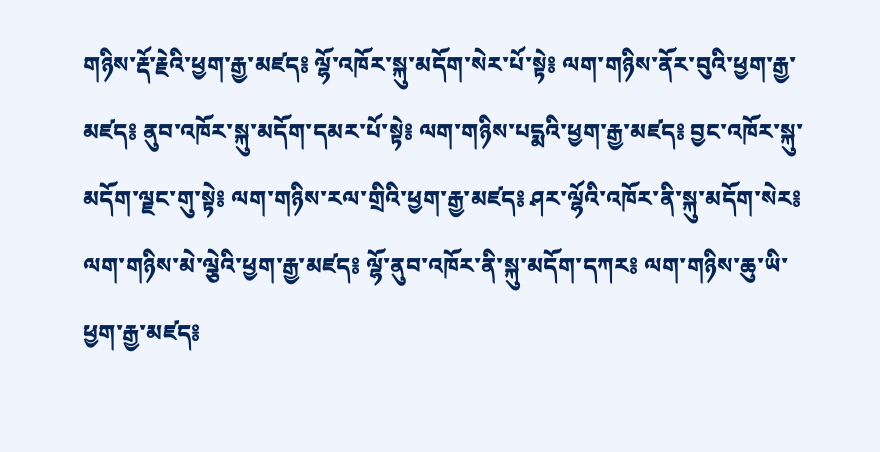གཉིས་རྡོ་རྗེའི་ཕྱག་རྒྱ་མཛད༔ ལྷོ་འཁོར་སྐུ་མདོག་སེར་པོ་སྟེ༔ ལག་གཉིས་ནོར་བུའི་ཕྱག་རྒྱ་མཛད༔ ནུབ་འཁོར་སྐུ་མདོག་དམར་པོ་སྟེ༔ ལག་གཉིས་པདྨའི་ཕྱག་རྒྱ་མཛད༔ བྱང་འཁོར་སྐུ་མདོག་ལྗང་གུ་སྟེ༔ ལག་གཉིས་རལ་གྲིའི་ཕྱག་རྒྱ་མཛད༔ ཤར་ལྷོའི་འཁོར་ནི་སྐུ་མདོག་སེར༔ ལག་གཉིས་མེ་ལྕེའི་ཕྱག་རྒྱ་མཛད༔ ལྷོ་ནུབ་འཁོར་ནི་སྐུ་མདོག་དཀར༔ ལག་གཉིས་ཆུ་ཡི་ཕྱག་རྒྱ་མཛད༔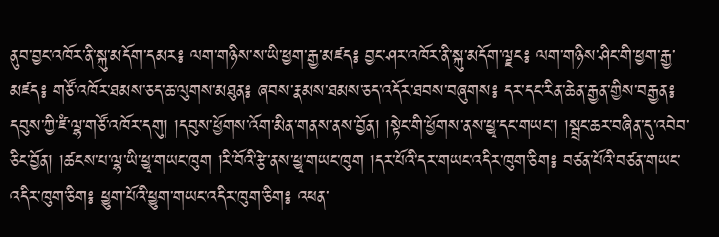ནུབ་བྱང་འཁོར་ནི་སྐུ་མདོག་དམར༔ ལག་གཉིས་ས་ཡི་ཕྱག་རྒྱ་མཛད༔ བྱང་ཤར་འཁོར་ནི་སྐུ་མདོག་ལྗང༔ ལག་གཉིས་ཤིང་གི་ཕྱག་རྒྱ་མཛད༔ གཙོ་འཁོར་ཐམས་ཅད་ཆ་ལུགས་མཐུན༔ ཞབས་རྣམས་ཐམས་ཅད་འདོར་ཐབས་བཞུགས༔ དར་དང་རིན་ཆེན་རྒྱན་གྱིས་བརྒྱན༔ དབུས་ཀྱི་ཛཾ་ལྷ་གཙོ་འཁོར་དགུ། །དབུས་ཕྱོགས་འོག་མིན་གནས་ནས་བྱོན། །སྟེང་གི་ཕྱོགས་ནས་ཕྱྭ་དང་གཡང་། །སྦྲང་ཆར་བཞིན་དུ་འབེབ་ཅིང་བྱོན། །ཚངས་པ་ལྷ་ཡི་ཕྱྭ་གཡང་ཁུག །རི་བོའི་རྩེ་ནས་ཕྱྭ་གཡང་ཁུག །དར་པོའི་དར་གཡང་འདིར་ཁུག་ཅིག༔ བཙན་པོའི་བཙན་གཡང་འདིར་ཁུག་ཅིག༔ ཕྱུག་པོའི་ཕྱུག་གཡང་འདིར་ཁུག་ཅིག༔ འཕན་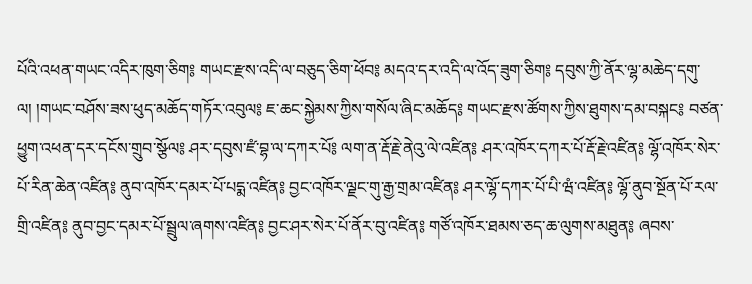པོའི་འཕན་གཡང་འདིར་ཁུག་ཅིག༔ གཡང་རྫས་འདི་ལ་བཅུད་ཅིག་ཕོབ༔ མདའ་དར་འདི་ལ་འོད་ཟུག་ཅིག༔ དབུས་ཀྱི་ནོར་ལྷ་མཆེད་དགུ་ལ། །གཡང་བཤོས་ཟས་ཕུད་མཆོད་གཏོར་འབུལ༔ ཇ་ཆང་སྐྱེམས་ཀྱིས་གསོལ་ཞིང་མཆོད༔ གཡང་རྫས་ཚོགས་ཀྱིས་ཐུགས་དམ་བསྐང༔ བཙན་ཕྱུག་འཕན་དར་དངོས་གྲུབ་སྩོལ༔ ཤར་དབུས་ཛཾ་བྷ་ལ་དཀར་པོ༔ ལག་ན་རྡོ་རྗེ་ནེའུ་ལེ་འཛིན༔ ཤར་འཁོར་དཀར་པོ་རྡོ་རྗེ་འཛིན༔ ལྷོ་འཁོར་སེར་པོ་རིན་ཆེན་འཛིན༔ ནུབ་འཁོར་དམར་པོ་པདྨ་འཛིན༔ བྱང་འཁོར་ལྗང་གུ་རྒྱ་གྲམ་འཛིན༔ ཤར་ལྷོ་དཀར་པོ་པི་ཝཾ་འཛིན༔ ལྷོ་ནུབ་སྔོན་པོ་རལ་གྲི་འཛིན༔ ནུབ་བྱང་དམར་པོ་སྦྲུལ་ཞགས་འཛིན༔ བྱང་ཤར་སེར་པོ་ནོར་བུ་འཛིན༔ གཙོ་འཁོར་ཐམས་ཅད་ཆ་ལུགས་མཐུན༔ ཞབས་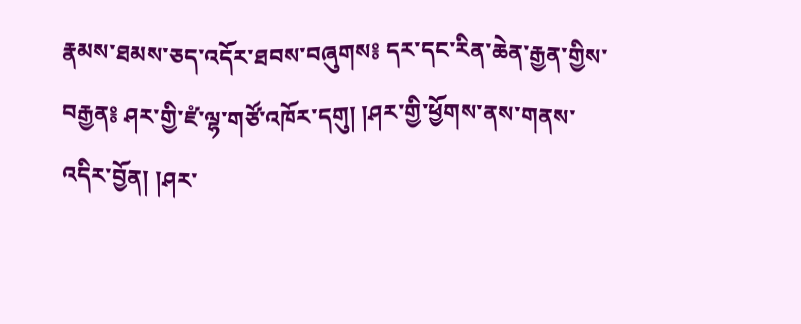རྣམས་ཐམས་ཅད་འདོར་ཐབས་བཞུགས༔ དར་དང་རིན་ཆེན་རྒྱན་གྱིས་བརྒྱན༔ ཤར་གྱི་ཛཾ་ལྷ་གཙོ་འཁོར་དགུ། །ཤར་གྱི་ཕྱོགས་ནས་གནས་འདིར་བྱོན། །ཤར་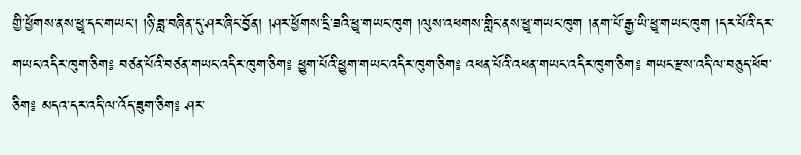གྱི་ཕྱོགས་ནས་ཕྱྭ་དང་གཡང་། །ཉི་ཟླ་བཞིན་དུ་ཤར་ཞིང་བྱོན། །ཤར་ཕྱོགས་དྲི་ཟའི་ཕྱྭ་གཡང་ཁུག །ལུས་འཕགས་གླིང་ནས་ཕྱྭ་གཡང་ཁུག །ནག་པོ་རྒྱ་ཡི་ཕྱྭ་གཡང་ཁུག །དར་པོའི་དར་གཡང་འདིར་ཁུག་ཅིག༔ བཙན་པོའི་བཙན་གཡང་འདིར་ཁུག་ཅིག༔ ཕྱུག་པོའི་ཕྱུག་གཡང་འདིར་ཁུག་ཅིག༔ འཕན་པོའི་འཕན་གཡང་འདིར་ཁུག་ཅིག༔ གཡང་རྫས་འདི་ལ་བཅུད་ཕོབ་ཅིག༔ མདའ་དར་འདི་ལ་འོད་ཟུག་ཅིག༔ ཤར་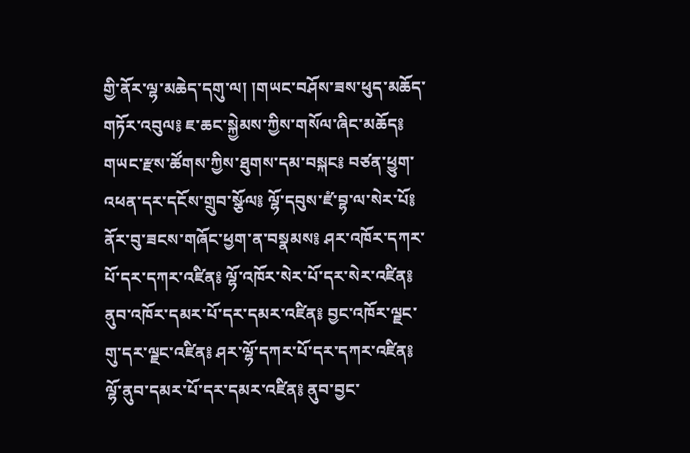གྱི་ནོར་ལྷ་མཆེད་དགུ་ལ། །གཡང་བཤོས་ཟས་ཕུད་མཆོད་གཏོར་འབུལ༔ ཇ་ཆང་སྐྱེམས་ཀྱིས་གསོལ་ཞིང་མཆོད༔ གཡང་རྫས་ཚོགས་ཀྱིས་ཐུགས་དམ་བསྐང༔ བཙན་ཕྱུག་འཕན་དར་དངོས་གྲུབ་སྩོལ༔ ལྷོ་དབུས་ཛཾ་བྷ་ལ་སེར་པོ༔ ནོར་བུ་ཟངས་གཞོང་ཕྱག་ན་བསྣམས༔ ཤར་འཁོར་དཀར་པོ་དར་དཀར་འཛིན༔ ལྷོ་འཁོར་སེར་པོ་དར་སེར་འཛིན༔ ནུབ་འཁོར་དམར་པོ་དར་དམར་འཛིན༔ བྱང་འཁོར་ལྗང་གུ་དར་ལྗང་འཛིན༔ ཤར་ལྷོ་དཀར་པོ་དར་དཀར་འཛིན༔ ལྷོ་ནུབ་དམར་པོ་དར་དམར་འཛིན༔ ནུབ་བྱང་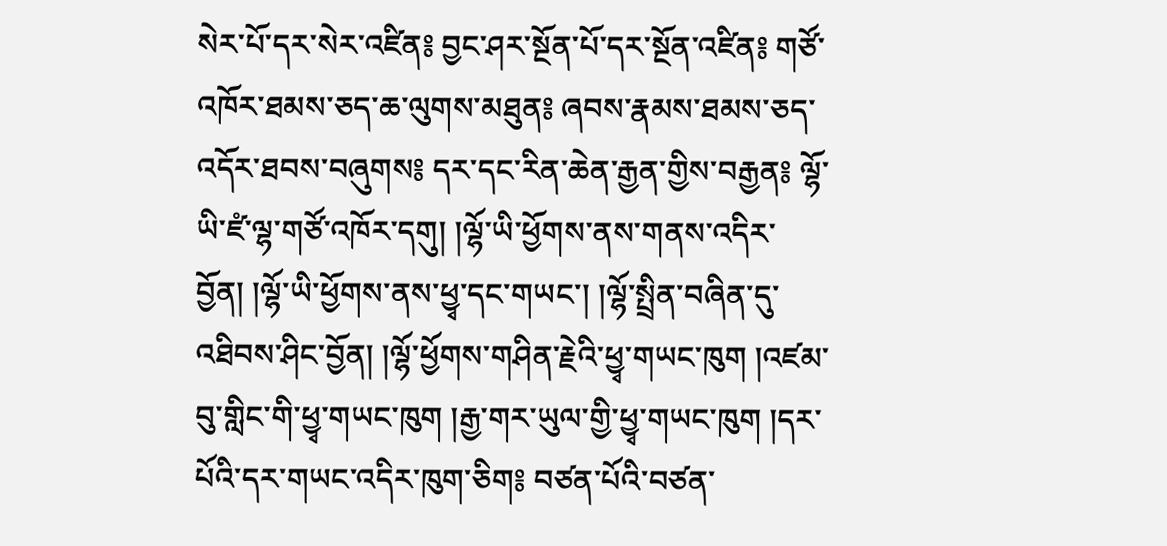སེར་པོ་དར་སེར་འཛིན༔ བྱང་ཤར་སྔོན་པོ་དར་སྔོན་འཛིན༔ གཙོ་འཁོར་ཐམས་ཅད་ཆ་ལུགས་མཐུན༔ ཞབས་རྣམས་ཐམས་ཅད་འདོར་ཐབས་བཞུགས༔ དར་དང་རིན་ཆེན་རྒྱན་གྱིས་བརྒྱན༔ ལྷོ་ཡི་ཛཾ་ལྷ་གཙོ་འཁོར་དགུ། །ལྷོ་ཡི་ཕྱོགས་ནས་གནས་འདིར་བྱོན། །ལྷོ་ཡི་ཕྱོགས་ནས་ཕྱྭ་དང་གཡང་། །ལྷོ་སྤྲིན་བཞིན་དུ་འཐིབས་ཤིང་བྱོན། །ལྷོ་ཕྱོགས་གཤིན་རྗེའི་ཕྱྭ་གཡང་ཁུག །འཛམ་བུ་གླིང་གི་ཕྱྭ་གཡང་ཁུག །རྒྱ་གར་ཡུལ་གྱི་ཕྱྭ་གཡང་ཁུག །དར་པོའི་དར་གཡང་འདིར་ཁུག་ཅིག༔ བཙན་པོའི་བཙན་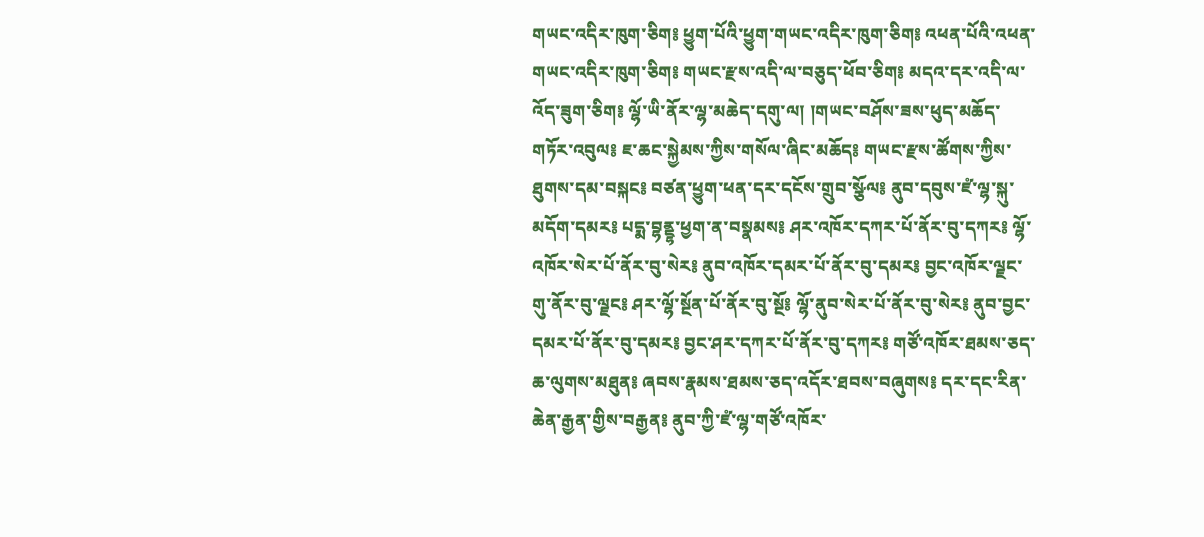གཡང་འདིར་ཁུག་ཅིག༔ ཕྱུག་པོའི་ཕྱུག་གཡང་འདིར་ཁུག་ཅིག༔ འཕན་པོའི་འཕན་གཡང་འདིར་ཁུག་ཅིག༔ གཡང་རྫས་འདི་ལ་བཅུད་ཕོབ་ཅིག༔ མདའ་དར་འདི་ལ་འོད་ཟུག་ཅིག༔ ལྷོ་ཡི་ནོར་ལྷ་མཆེད་དགུ་ལ། །གཡང་བཤོས་ཟས་ཕུད་མཆོད་གཏོར་འབུལ༔ ཇ་ཆང་སྐྱེམས་ཀྱིས་གསོལ་ཞིང་མཆོད༔ གཡང་རྫས་ཚོགས་ཀྱིས་ཐུགས་དམ་བསྐང༔ བཙན་ཕྱུག་ཕན་དར་དངོས་གྲུབ་སྩོལ༔ ནུབ་དབུས་ཛཾ་ལྷ་སྐུ་མདོག་དམར༔ པདྨ་བྷནྡྷ་ཕྱག་ན་བསྣམས༔ ཤར་འཁོར་དཀར་པོ་ནོར་བུ་དཀར༔ ལྷོ་འཁོར་སེར་པོ་ནོར་བུ་སེར༔ ནུབ་འཁོར་དམར་པོ་ནོར་བུ་དམར༔ བྱང་འཁོར་ལྗང་གུ་ནོར་བུ་ལྗང༔ ཤར་ལྷོ་སྔོན་པོ་ནོར་བུ་སྔོ༔ ལྷོ་ནུབ་སེར་པོ་ནོར་བུ་སེར༔ ནུབ་བྱང་དམར་པོ་ནོར་བུ་དམར༔ བྱང་ཤར་དཀར་པོ་ནོར་བུ་དཀར༔ གཙོ་འཁོར་ཐམས་ཅད་ཆ་ལུགས་མཐུན༔ ཞབས་རྣམས་ཐམས་ཅད་འདོར་ཐབས་བཞུགས༔ དར་དང་རིན་ཆེན་རྒྱན་གྱིས་བརྒྱན༔ ནུབ་ཀྱི་ཛཾ་ལྷ་གཙོ་འཁོར་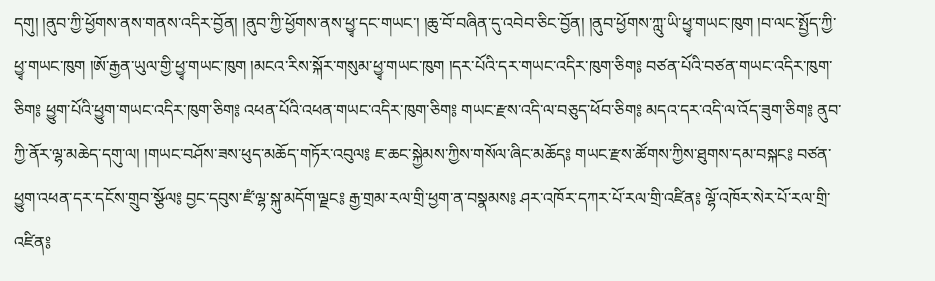དགུ། །ནུབ་ཀྱི་ཕྱོགས་ནས་གནས་འདིར་བྱོན། །ནུབ་ཀྱི་ཕྱོགས་ནས་ཕྱྭ་དང་གཡང་། །ཆུ་བོ་བཞིན་དུ་འབེབ་ཅིང་བྱོན། །ནུབ་ཕྱོགས་ཀླུ་ཡི་ཕྱྭ་གཡང་ཁུག །བ་ལང་སྤྱོད་ཀྱི་ཕྱྭ་གཡང་ཁུག །ཨོ་རྒྱན་ཡུལ་གྱི་ཕྱྭ་གཡང་ཁུག །མངའ་རིས་སྐོར་གསུམ་ཕྱྭ་གཡང་ཁུག །དར་པོའི་དར་གཡང་འདིར་ཁུག་ཅིག༔ བཙན་པོའི་བཙན་གཡང་འདིར་ཁུག་ཅིག༔ ཕྱུག་པོའི་ཕྱུག་གཡང་འདིར་ཁུག་ཅིག༔ འཕན་པོའི་འཕན་གཡང་འདིར་ཁུག་ཅིག༔ གཡང་རྫས་འདི་ལ་བཅུད་ཕོབ་ཅིག༔ མདའ་དར་འདི་ལ་འོད་ཟུག་ཅིག༔ ནུབ་ཀྱི་ནོར་ལྷ་མཆེད་དགུ་ལ། །གཡང་བཤོས་ཟས་ཕུད་མཆོད་གཏོར་འབུལ༔ ཇ་ཆང་སྐྱེམས་ཀྱིས་གསོལ་ཞིང་མཆོད༔ གཡང་རྫས་ཚོགས་ཀྱིས་ཐུགས་དམ་བསྐང༔ བཙན་ཕྱུག་འཕན་དར་དངོས་གྲུབ་སྩོལ༔ བྱང་དབུས་ཛཾ་ལྷ་སྐུ་མདོག་ལྗང༔ རྒྱ་གྲམ་རལ་གྲི་ཕྱག་ན་བསྣམས༔ ཤར་འཁོར་དཀར་པོ་རལ་གྲི་འཛིན༔ ལྷོ་འཁོར་སེར་པོ་རལ་གྲི་འཛིན༔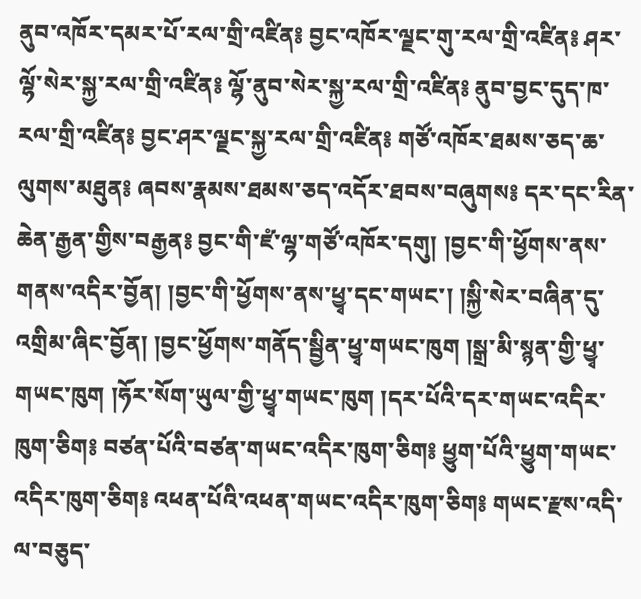ནུབ་འཁོར་དམར་པོ་རལ་གྲི་འཛིན༔ བྱང་འཁོར་ལྗང་གུ་རལ་གྲི་འཛིན༔ ཤར་ལྷོ་སེར་སྐྱ་རལ་གྲི་འཛིན༔ ལྷོ་ནུབ་སེར་སྐྱ་རལ་གྲི་འཛིན༔ ནུབ་བྱང་དུད་ཁ་རལ་གྲི་འཛིན༔ བྱང་ཤར་ལྗང་སྐྱ་རལ་གྲི་འཛིན༔ གཙོ་འཁོར་ཐམས་ཅད་ཆ་ལུགས་མཐུན༔ ཞབས་རྣམས་ཐམས་ཅད་འདོར་ཐབས་བཞུགས༔ དར་དང་རིན་ཆེན་རྒྱན་གྱིས་བརྒྱན༔ བྱང་གི་ཛཾ་ལྷ་གཙོ་འཁོར་དགུ། །བྱང་གི་ཕྱོགས་ནས་གནས་འདིར་བྱོན། །བྱང་གི་ཕྱོགས་ནས་ཕྱྭ་དང་གཡང་། །སྐྱི་སེར་བཞིན་དུ་འགྲིམ་ཞིང་བྱོན། །བྱང་ཕྱོགས་གནོད་སྦྱིན་ཕྱྭ་གཡང་ཁུག །སྒྲ་མི་སྙན་གྱི་ཕྱྭ་གཡང་ཁུག །ཧོར་སོག་ཡུལ་གྱི་ཕྱྭ་གཡང་ཁུག །དར་པོའི་དར་གཡང་འདིར་ཁུག་ཅིག༔ བཙན་པོའི་བཙན་གཡང་འདིར་ཁུག་ཅིག༔ ཕྱུག་པོའི་ཕྱུག་གཡང་འདིར་ཁུག་ཅིག༔ འཕན་པོའི་འཕན་གཡང་འདིར་ཁུག་ཅིག༔ གཡང་རྫས་འདི་ལ་བཅུད་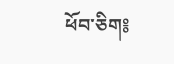ཕོབ་ཅིག༔